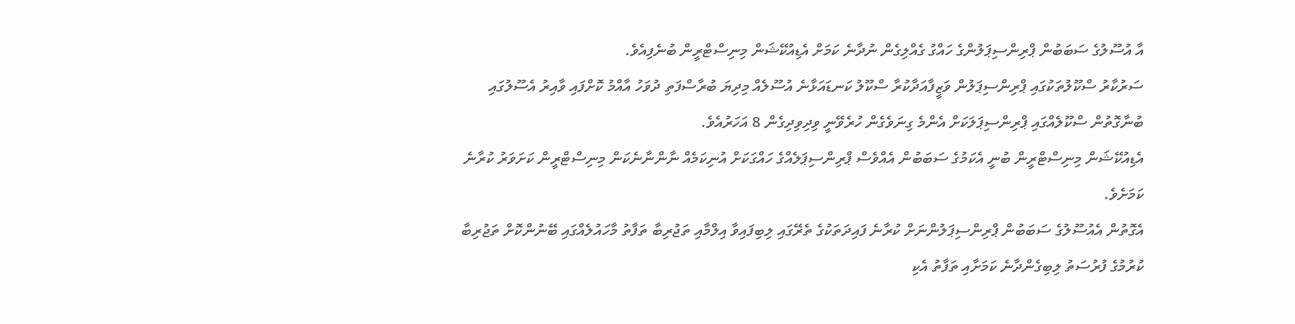އާ އުސޫލުގެ ސަބަބުން ޕްރިންސިޕަލުންގެ ހައްގު ގެއްލިގެން ނުދާނެ ކަމަށް އެޑިއުކޭޝަން މިނިސްޓްރީން ބުނެފިއެވެ.
ސަރުކާރު ސްކޫލުތަކުގައި ޕްރިންސިޕަލުން ވަޒީފާއަދާކުރާ ސްކޫލު ކަނޑައަޅާނެ އުސޫލެއް މިދިޔަ ބުރާސްފަތި ދުވަހު އާއްމު ކޮށްފައި ވާއިރު އެސޫލުގައި ބުނާގޮތުން ސްކޫލެއްގައި ޕްރިންސިޕަލަކަށް އެންމެ ގިނަވެގެން ހުރެވޭނީ ވިދިވިދިގެން 8 އަހަރުއެވެ.
އެޑިއުކޭޝަން މިނިސްޓްރީން ބުނީ އެކަމުގެ ސަބަބުން އެއްވެސް ޕްރިންސިޕަލެއްގެ ހައްގަކަށް އުނިކަމެއް ނާންނާނެކަން މިނިސްޓްރީން ކަށަވަރު ކުރާނެ ކަމަށެވެ.
އެގޮތުން އެއުސޫލުގެ ސަބަބުން ޕްރިންސިޕަލުންނަށް ކުރާނެ ފައިދަތަކުގެ ތެރޭގައި ލިބިފައިވާ އިލްމާއި ތަޖުރިބާ ތަފާތު މާހައުލެއްގައި ބޭނުންކޮށް ތަޖުރިބާ ކުރުމުގެ ފުރުސަތު ލިބިގެންދާނެ ކަމަށާއި ތަފާތު އެކި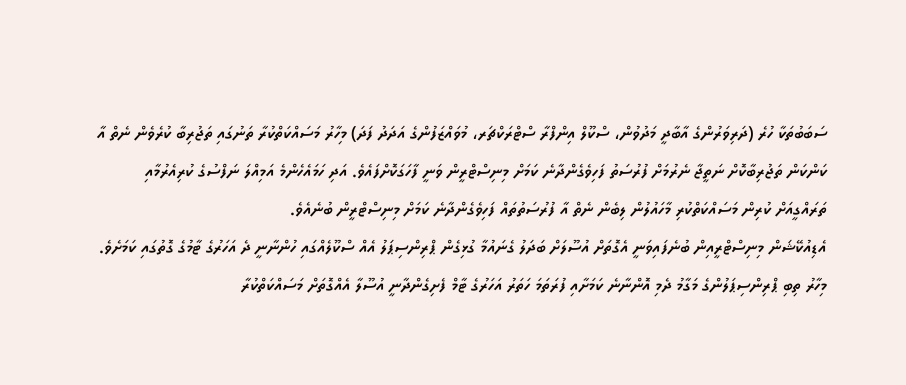ސަބަބުތަކާ ހުރެ (ދަރިވަރުންގެ އާބާދީ މަދުވުން، ސްކޫލް އިންފްރާ ސްޓްރަކްޗަރ، މުވައްޒަފުންގެ އަދަދު ފަދަ) މިހާރު މަސައްކަތްކުރާ ތަނުގައި ތަޖުރިބާ ކުރެވެން ނެތް އާ ކަންކަން ތަޖުރިބާކޮށް ނަތީޖާ ނެރުމަށް ފުރުސަތު ފަހިވެގެންދާނެ ކަމަށް މިނިސްޓްރީން ވަނީ ފާހަގަކޮށްފައެވެ. އަދި ހަމައެހެންމެ އަމިއްލަ ނަފްސުގެ ކުރިއެރުމާއި ތަރައްގީއަށް ކުރިން މަސައްކަތްކުރި މާހައުލުން ލިބެން ނެތް އާ ފުރުސަތުތައް ފަހިވެގެންދާނެ ކަމަށް މިނިސްޓްރީން ބުނެއެވެ.
އެޑިއުކޭޝަން މިނިސްޓްރީއިން ބުނެފައިވަނީ އެގޮތަށް އުސޫލަށް ބަދަލު ގެނައުމާ ގުޅިގެން ޕްރިންސިޕަލު އެއް ސްކޫލެއްގައި ހުންނާނީ ދެ އަހަރުގެ ޓާމުގެ ގޮތުގައި ކަމަށެވެ. މިހާރު ތިބި ޕްރިންސިޕަލުންގެ މަގާމު ދެމި އޮންނާނެ ކަމަށާއި ފުރަތަމަ ހަތަރު އަހަރުގެ ޓާމް ފެށިގެންދާނީ އުސޫލާ އެއްގޮތަށް މަސައްކަތްކުރާ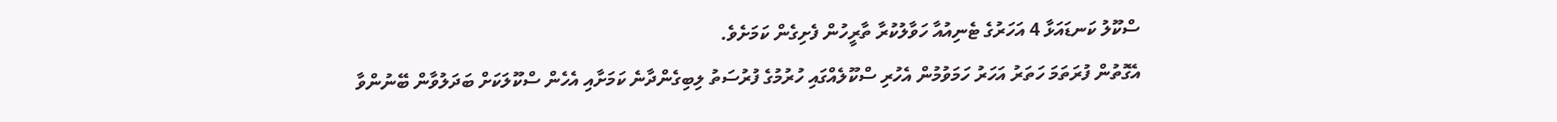ސްކޫލު ކަނޑައަޅާ 4 އަހަރުގެ ޓެނިއުއާ ހަވާލުކުރާ ތާރީހުން ފެށިގެން ކަމަށެވެ.
އެގޮތުން ފުރަތަމަ ހަތަރު އަހަރު ހަމަވުމުން އެހުރި ސްކޫލެއްގައި ހުރުމުގެ ފުރުސަތު ލިބިގެންދާނެ ކަމަށާއި އެހެން ސްކޫލަކަށް ބަދަލުވާން ބޭނުންވާ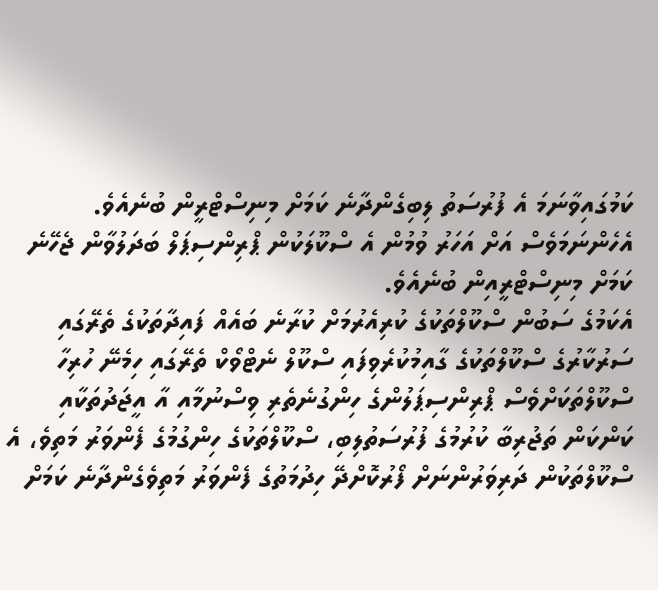ކަމުގައިވާނަމަ އެ ފުރުސަތު ލިބިގެންދާނެ ކަމަށް މިނިސްޓްރީން ބުނެއެވެ. އެހެންނަމަވެސް އަށް އަހަރު ވުމުން އެ ސްކޫލަކުން ޕްރިންސިޕަލް ބަދަލުވާން ޖެހޭނެ ކަމަށް މިނިސްޓްރީއިން ބުނެއެވެ.
އެކަމުގެ ސަބުން ސްކޫލްތަކުގެ ކުރިއެރުމަށް ކުރާނެ ބައެއް ފައިދާތަކުގެ ތެރޭގައި ސަރުކާރުގެ ސްކޫލްތަކުގެ ގާއިމުކުރެވިފައި ސްކޫލް ނެޓްވޯކް ތެރޭގައި ހިމެނޭ ހުރިހާ ސްކޫލްތަކަށްވެސް ޕްރިންސިޕަލުންގެ ހިންގުނެތެރި ވިސްނުމާއި އާ އީޖަދުތަކާއި ކަންކަން ތަޖުރިބާ ކުރުމުގެ ފުރުސަތުލިބި، ސްކޫލްތަކުގެ ހިންގުމުގެ ފެންވަރު މަތިވެ، އެ ސްކޫލްތަކުން ދަރިވަރުންނަށް ފޯރުކޮށްދޭ ހިދުމަތުގެ ފެންވަރު މަތިވެގެންދާނެ ކަމަށް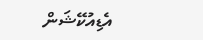އެޑިއުކޭޝަން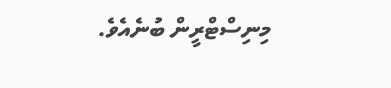މިނިސްޓްރީން ބުނެއެވެ.